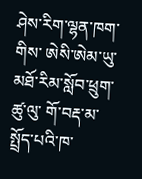ཤེས་རིག་ལྷན་ཁག་གིས་ ཨེསི་ཨེམ་ཡུ་མཐོ་རིམ་སློབ་ཕྲུག་ཚུ་ལུ་ གོ་བརྡ་མ་སྤྲོད་པའི་ཁ་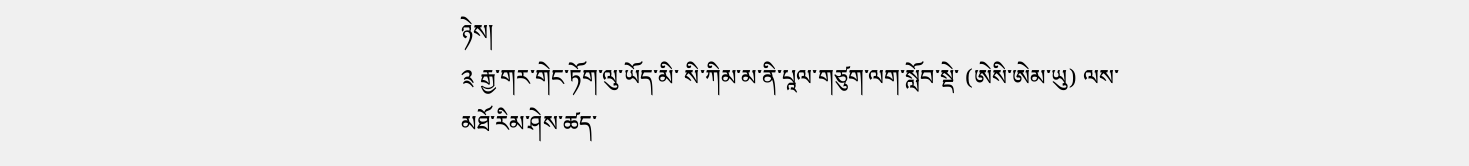ཉེས།
༉ རྒྱ་གར་གེང་ཏོག་ལུ་ཡོད་མི་ སི་ཀིམ་མ་ནི་པཱལ་གཙུག་ལག་སློབ་སྡེ་ (ཨེསི་ཨེམ་ཡུ) ལས་ མཐོ་རིམ་ཤེས་ཚད་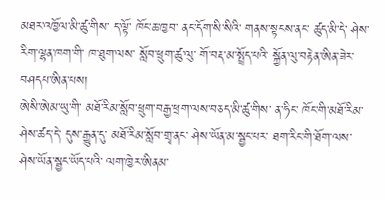མཐར་འཁྱོལ་མི་ཚུ་གིས་ ད་ལྟོ་ ཁོང་ཆ་ཁྱབ་ ནང་དོག་སི་སིའི་ གནས་སྟངས་ནང་ ཚུད་མི་དེ་ ཤེས་རིག་ལྷན་ཁག་གི་ ཁ་ཐུག་ལས་ སློབ་ཕྲུག་ཚུ་ལུ་ གོ་བརྡ་མ་སྤྲོད་པའི་ སྐྱོན་ལུ་བརྟེན་ཨིན་ཟེར་ བཤདཔ་ཨིན་པས།
ཨེསི་ཨེམ་ཡུ་གི་ མཐོ་རིམ་སློབ་ཕྲུག་བརྒྱ་ཕྲག་ལས་བཅད་མི་ཚུ་གིས་ ན་ཧིང་ ཁོང་གི་མཐོ་རིམ་ཤེས་ཚད་དེ་ དུས་རྒྱུན་དུ་ མཐོ་རིམ་སློབ་གྲྭ་ནང་ ཤེས་ཡོན་མ་སྦྱང་པར་ ཐག་རིང་གི་ཐོག་ལས་ ཤེས་ཡོན་སྦྱང་ཡོད་པའི་ ལག་ཁྱེར་ཨིནམ་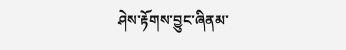ཤེས་རྟོགས་བྱུང་ཞིནམ་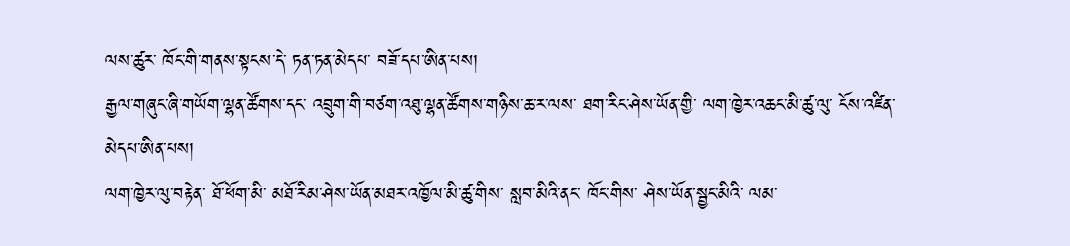ལས་ཚུར་ ཁོང་གི་གནས་སྟངས་དེ་ ཏན་ཏན་མེདཔ་ བཟོ་དཔ་ཨིན་པས།
རྒྱལ་གཞུང་ཞི་གཡོག་ལྷན་ཚོགས་དང་ འབྲུག་གི་བཙག་འཐུ་ལྷན་ཚོགས་གཉིས་ཆ་ར་ལས་ ཐག་རིང་ཤེས་ཡོན་གྱི་ ལག་ཁྱེར་འཆང་མི་ཚུ་ལུ་ ངོས་འཛིན་མེདཔ་ཨིན་པས།
ལག་ཁྱེར་ལུ་བརྟེན་ ཐོ་ཕོག་མི་ མཐོ་རིམ་ཤེས་ཡོན་མཐར་འཁྱོལ་མི་ཚུ་གིས་ སླབ་མིའི་ནང་ ཁོང་གིས་ ཤེས་ཡོན་སྦྱང་མིའི་ ལམ་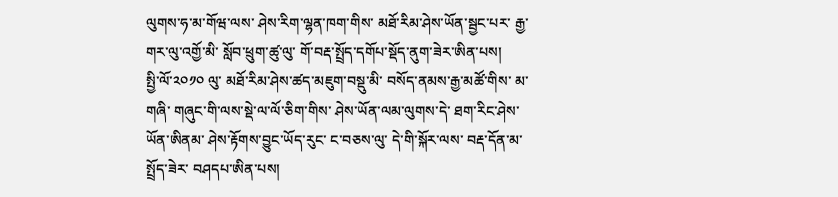ལུགས་ཧ་མ་གོཝ་ལས་ ཤེས་རིག་ལྷན་ཁག་གིས་ མཐོ་རིམ་ཤེས་ཡོན་སྦྱང་པར་ རྒྱ་གར་ལུ་འགྱོ་མི་ སློབ་ཕྲུག་ཚུ་ལུ་ གོ་བརྡ་སྤྲོད་དགོཔ་སྡོད་ནུག་ཟེར་ཨིན་པས།
སྤྱི་ལོ་༢༠༡༠ ལུ་ མཐོ་རིམ་ཤེས་ཚད་མཇུག་བསྡུ་མི་ བསོད་ནམས་རྒྱ་མཚོ་གིས་ མ་གཞི་ གཞུང་གི་ལས་སྡེ་ལ་ལོ་ཅིག་གིས་ ཤེས་ཡོན་ལམ་ལུགས་དེ་ ཐག་རིང་ཤེས་ཡོན་ཨིནམ་ ཤེས་རྟོགས་བྱུང་ཡོད་རུང་ ང་བཅས་ལུ་ དེ་གི་སྐོར་ལས་ བརྡ་དོན་མ་སྤྲོད་ཟེར་ བཤདཔ་ཨིན་པས།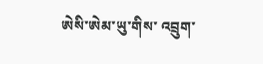ཨེསི་ཨེམ་ཡུ་གིས་ འབྲུག་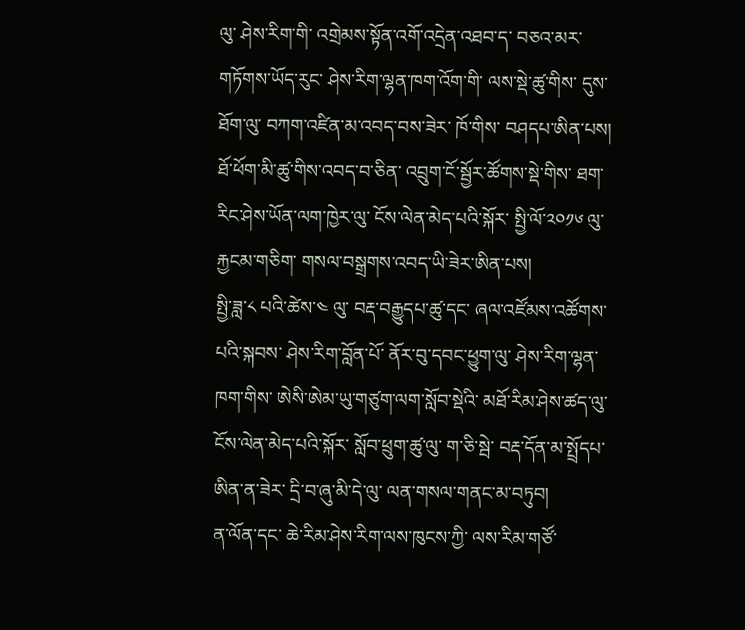ལུ་ ཤེས་རིག་གི་ འགྲེམས་སྟོན་འགོ་འདྲེན་འཐབ་ད་ བཅའ་མར་གཏོགས་ཡོད་རུང་ ཤེས་རིག་ལྷན་ཁག་འོག་གི་ ལས་སྡེ་ཚུ་གིས་ དུས་ཐོག་ལུ་ བཀག་འཛིན་མ་འབད་བས་ཟེར་ ཁོ་གིས་ བཤདཔ་ཨིན་པས།
ཐོ་ཕོག་མི་ཚུ་གིས་འབད་བ་ཅིན་ འབྲུག་ངོ་སྦྱོར་ཚོགས་སྡེ་གིས་ ཐག་རིང་ཤེས་ཡོན་ལག་ཁྱེར་ལུ་ ངོས་ལེན་མེད་པའི་སྐོར་ སྤྱི་ལོ་༢༠༡༦ ལུ་རྐྱངམ་གཅིག་ གསལ་བསྒྲགས་འབད་ཡི་ཟེར་ཨིན་པས།
སྤྱི་ཟླ་༨ པའི་ཚེས་༤ ལུ་ བརྡ་བརྒྱུདཔ་ཚུ་དང་ ཞལ་འཛོམས་འཚོགས་པའི་སྐབས་ ཤེས་རིག་བློན་པོ་ ནོར་བུ་དབང་ཕྱུག་ལུ་ ཤེས་རིག་ལྷན་ཁག་གིས་ ཨེསི་ཨེམ་ཡུ་གཙུག་ལག་སློབ་སྡེའི་ མཐོ་རིམ་ཤེས་ཚད་ལུ་ ངོས་ལེན་མེད་པའི་སྐོར་ སློབ་ཕྲུག་ཚུ་ལུ་ ག་ཅི་སྦེ་ བརྡ་དོན་མ་སྤྲོདཔ་ཨིན་ན་ཟེར་ དྲི་བ་ཞུ་མི་དེ་ལུ་ ལན་གསལ་གནང་མ་བཏུབ།
ན་ལོན་དང་ ཆེ་རིམ་ཤེས་རིག་ལས་ཁུངས་ཀྱི་ ལས་རིམ་གཙོ་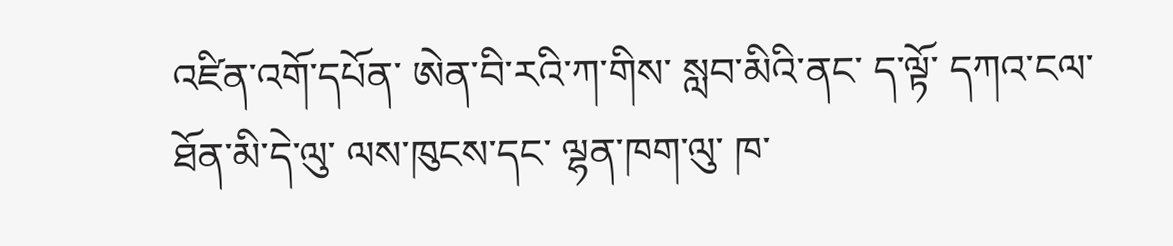འཛིན་འགོ་དཔོན་ ཨེན་བི་རའི་ཀ་གིས་ སླབ་མིའི་ནང་ ད་ལྟོ་ དཀའ་ངལ་ཐོན་མི་དེ་ལུ་ ལས་ཁུངས་དང་ ལྷན་ཁག་ལུ་ ཁ་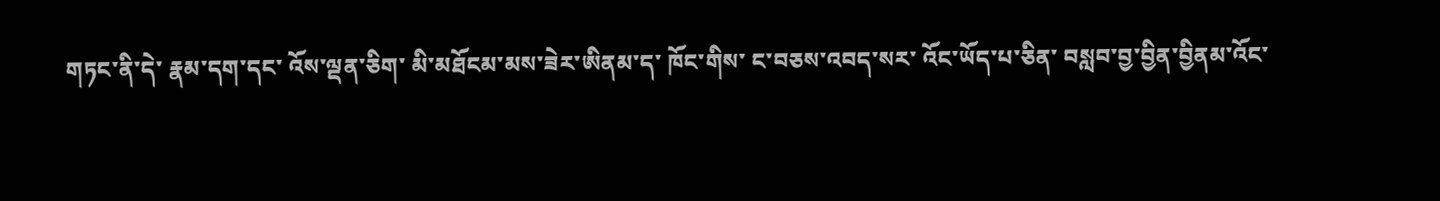གཏང་ནི་དེ་ རྣམ་དག་དང་ འོས་ལྡན་ཅིག་ མི་མཐོངམ་མས་ཟེར་ཨིནམ་ད་ ཁོང་གིས་ ང་བཅས་འབད་སར་ འོང་ཡོད་པ་ཅིན་ བསླབ་བྱ་བྱིན་བྱིནམ་འོང་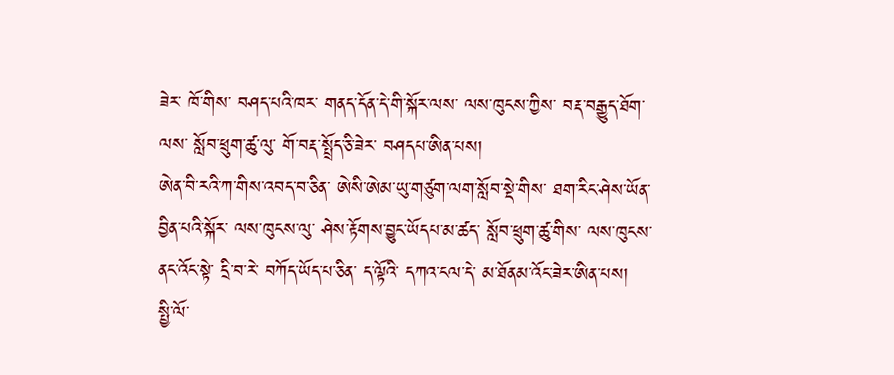ཟེར་ ཁོ་གིས་ བཤད་པའི་ཁར་ གནད་དོན་དེ་གི་སྐོར་ལས་ ལས་ཁུངས་ཀྱིས་ བརྡ་བརྒྱུད་ཐོག་ལས་ སློབ་ཕྲུག་ཚུ་ལུ་ གོ་བརྡ་སྤྲོད་ཅི་ཟེར་ བཤདཔ་ཨིན་པས།
ཨེན་བི་རའི་ཀ་གིས་འབད་བ་ཅིན་ ཨེསི་ཨེམ་ཡུ་གཙུག་ལག་སློབ་སྡེ་གིས་ ཐག་རིང་ཤེས་ཡོན་བྱིན་པའི་སྐོར་ ལས་ཁུངས་ལུ་ ཤེས་རྟོགས་བྱུང་ཡོདཔ་མ་ཚད་ སློབ་ཕྲུག་ཚུ་གིས་ ལས་ཁུངས་ནང་འོང་སྟེ་ དྲི་བ་རེ་ བཀོད་ཡོད་པ་ཅིན་ ད་ལྟོའི་ དཀའ་ངལ་དེ་ མ་ཐོནམ་འོང་ཟེར་ཨིན་པས།
སྤྱི་ལོ་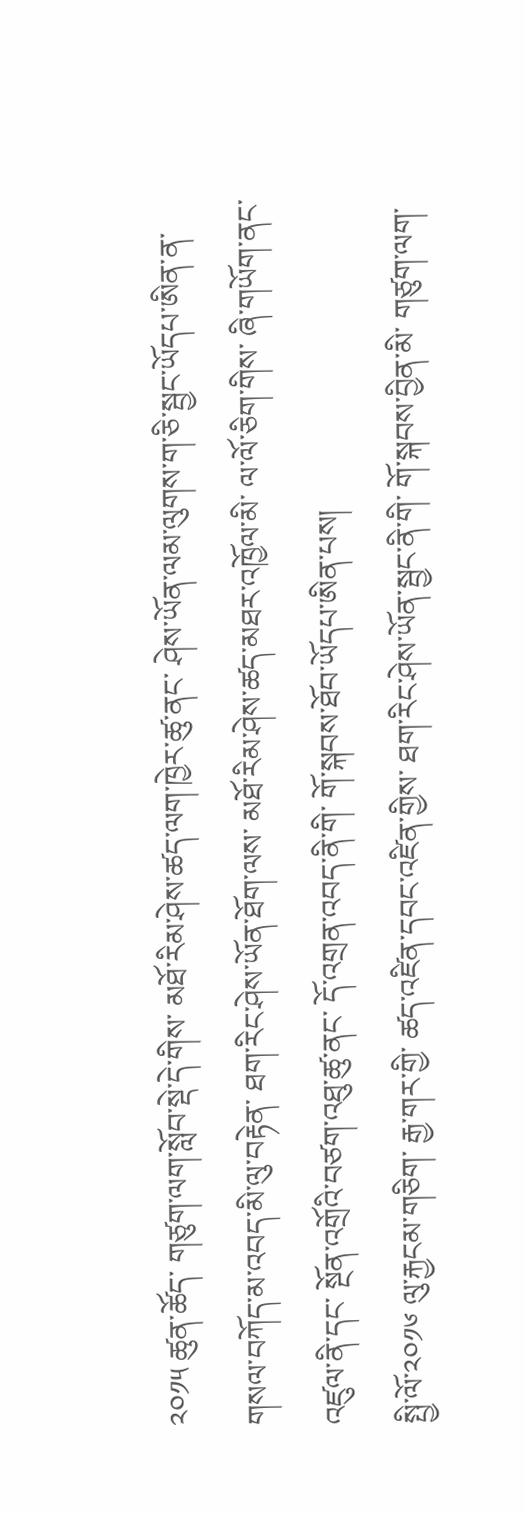༢༠༡༥ ཚུན་ཚོད་ གཙུག་ལག་སློབ་སྡེ་དེ་གིས་ མཐོ་རིམ་ཤེས་ཚད་ལག་ཁྱེར་ཚུ་ནང་ ཤེས་ཡོན་ལམ་ལུགས་ག་ཅི་སྦྱང་ཡོདཔ་ཨིན་ན་ གསལ་བཀོད་མ་འབད་མི་ལུ་བརྟེན་ ཐག་རིང་ཤེས་ཡོན་ཐོག་ལས་ མཐོ་རིམ་ཤེས་ཚད་མཐར་འཁྱོལ་མི་ ལ་ལོ་ཅིག་གིས་ ཞི་གཡོག་ནང་ འཛུལ་ནི་དང་ སྔོན་འགྲོའི་བཙག་འཐུ་ཚུ་ནང་ དོ་འགྲན་འབད་ནི་གི་ གོ་སྐབས་ཐོབ་ཡོདཔ་ཨིན་པས།
སྤྱི་ལོ་༢༠༡༦ ལུ་རྐྱངམ་གཅིག་ རྒྱ་གར་གྱི་ ཚད་འཛིན་དབང་འཛིན་གྱིས་ ཐག་རིང་ཤེས་ཡོན་སྦྱང་ནི་གི་ གོ་སྐབས་བྱིན་མི་ གཙུག་ལག་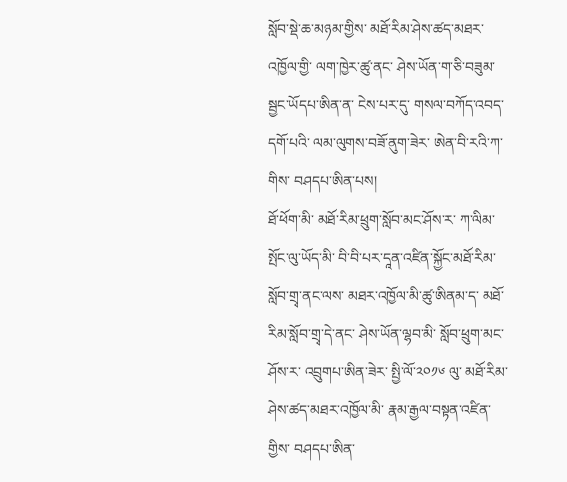སློབ་སྡེ་ཆ་མཉམ་གྱིས་ མཐོ་རིམ་ཤེས་ཚད་མཐར་འཁྱོལ་གྱི་ ལག་ཁྱེར་ཚུ་ནང་ ཤེས་ཡོན་ག་ཅི་བཟུམ་ སྦྱང་ཡོདཔ་ཨིན་ན་ ངེས་པར་དུ་ གསལ་བཀོད་འབད་དགོ་པའི་ ལམ་ལུགས་བཟོ་ནུག་ཟེར་ ཨེན་བི་རའི་ཀ་གིས་ བཤདཔ་ཨིན་པས།
ཐོ་ཕོག་མི་ མཐོ་རིམ་ཕྲུག་སློབ་མང་ཤོས་ར་ ཀ་ལིམ་སྤོང་ལུ་ཡོད་མི་ བི་བི་པར་དཱན་འཛིན་སྐྱོང་མཐོ་རིམ་སློབ་གྲྭ་ནང་ལས་ མཐར་འཁྱོལ་མི་ཚུ་ཨིནམ་ད་ མཐོ་རིམ་སློབ་གྲྭ་དེ་ནང་ ཤེས་ཡོན་ལྷབ་མི་ སློབ་ཕྲུག་མང་ཤོས་ར་ འབྲུགཔ་ཨིན་ཟེར་ སྤྱི་ལོ་༢༠༡༦ ལུ་ མཐོ་རིམ་ཤེས་ཚད་མཐར་འཁྱོལ་མི་ རྣམ་རྒྱལ་བསྟན་འཛིན་གྱིས་ བཤདཔ་ཨིན་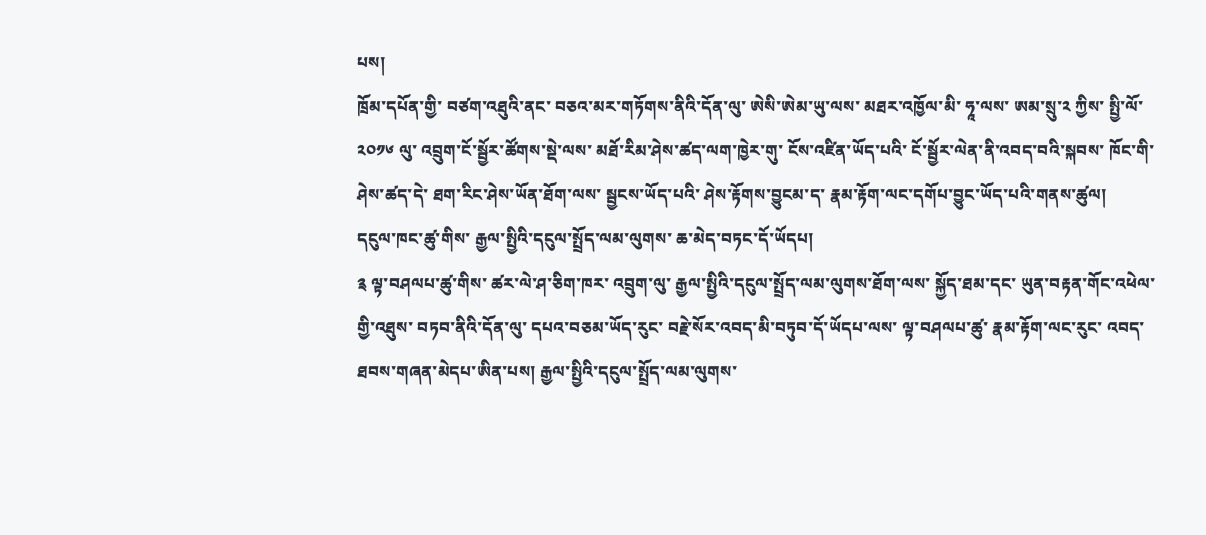པས།
ཁྲོམ་དཔོན་གྱི་ བཙག་འཐུའི་ནང་ བཅའ་མར་གཏོགས་ནིའི་དོན་ལུ་ ཨེསི་ཨེམ་ཡུ་ལས་ མཐར་འཁྱོལ་མི་ ཧཱ་ལས་ ཨམ་སྲུ་༢ ཀྱིས་ སྤྱི་ལོ་༢༠༡༦ ལུ་ འབྲུག་ངོ་སྦྱོར་ཚོགས་སྡེ་ལས་ མཐོ་རིམ་ཤེས་ཚད་ལག་ཁྱེར་གུ་ ངོས་འཛིན་ཡོད་པའི་ ངོ་སྦྱོར་ལེན་ནི་འབད་བའི་སྐབས་ ཁོང་གི་ཤེས་ཚད་དེ་ ཐག་རིང་ཤེས་ཡོན་ཐོག་ལས་ སྦྱངས་ཡོད་པའི་ ཤེས་རྟོགས་བྱུངམ་ད་ རྣམ་རྟོག་ལང་དགོཔ་བྱུང་ཡོད་པའི་གནས་ཚུལ།
དངུལ་ཁང་ཚུ་གིས་ རྒྱལ་སྤྱིའི་དངུལ་སྤྲོད་ལམ་ལུགས་ ཆ་མེད་བཏང་དོ་ཡོདཔ།
༉ ལྟ་བཤལཔ་ཚུ་གིས་ ཚར་ལེ་ཤ་ཅིག་ཁར་ འབྲུག་ལུ་ རྒྱལ་སྤྱིའི་དངུལ་སྤྲོད་ལམ་ལུགས་ཐོག་ལས་ སྐྱོད་ཐམ་དང་ ཡུན་བརྟན་གོང་འཕེལ་གྱི་འཐུས་ བཏབ་ནིའི་དོན་ལུ་ དཔའ་བཅམ་ཡོད་རུང་ བརྗེ་སོར་འབད་མི་བཏུབ་དོ་ཡོདཔ་ལས་ ལྟ་བཤལཔ་ཚུ་ རྣམ་རྟོག་ལང་རུང་ འབད་ཐབས་གཞན་མེདཔ་ཨིན་པས། རྒྱལ་སྤྱིའི་དངུལ་སྤྲོད་ལམ་ལུགས་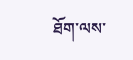ཐོག་ལས་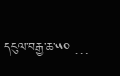དངུལ་བརྒྱ་ཆ་༥༠ …